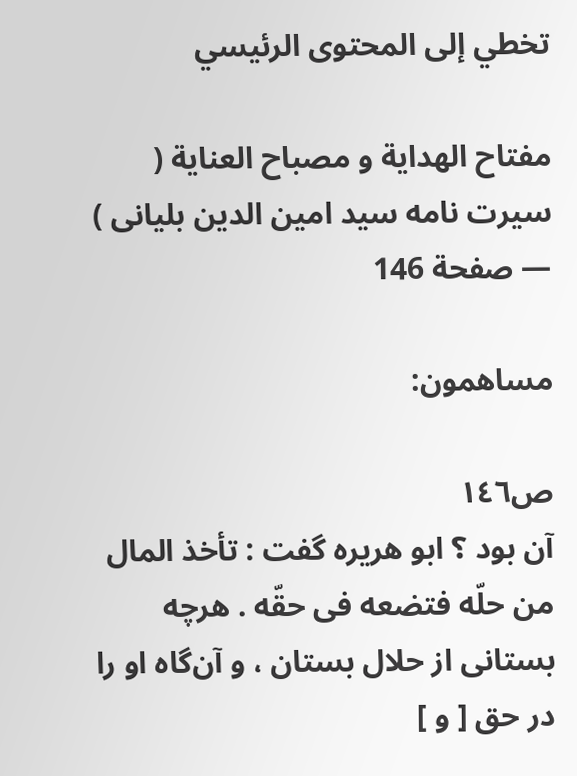تخطي إلى المحتوى الرئيسي

مفتاح الهداية و مصباح العناية ( سيرت نامه سيد امين الدين بليانى ) — صفحة 146

مساهمون:

ص١٤٦
آن بود ؟ ابو هريره گفت : تأخذ المال من حلّه فتضعه فى حقّه . هرچه بستانى از حلال بستان ، و آن‌گاه او را در حق [ و ]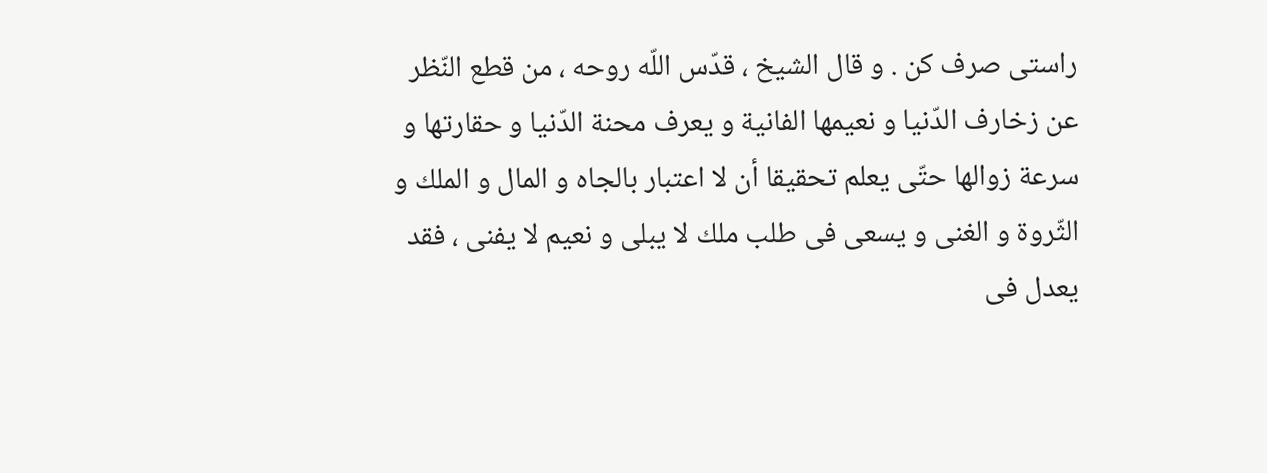راستى صرف كن . و قال الشيخ ، قدّس اللّه روحه ، من قطع النّظر عن زخارف الدّنيا و نعيمها الفانية و يعرف محنة الدّنيا و حقارتها و سرعة زوالها حتّى يعلم تحقيقا أن لا اعتبار بالجاه و المال و الملك و الثّروة و الغنى و يسعى فى طلب ملك لا يبلى و نعيم لا يفنى ، فقد يعدل فى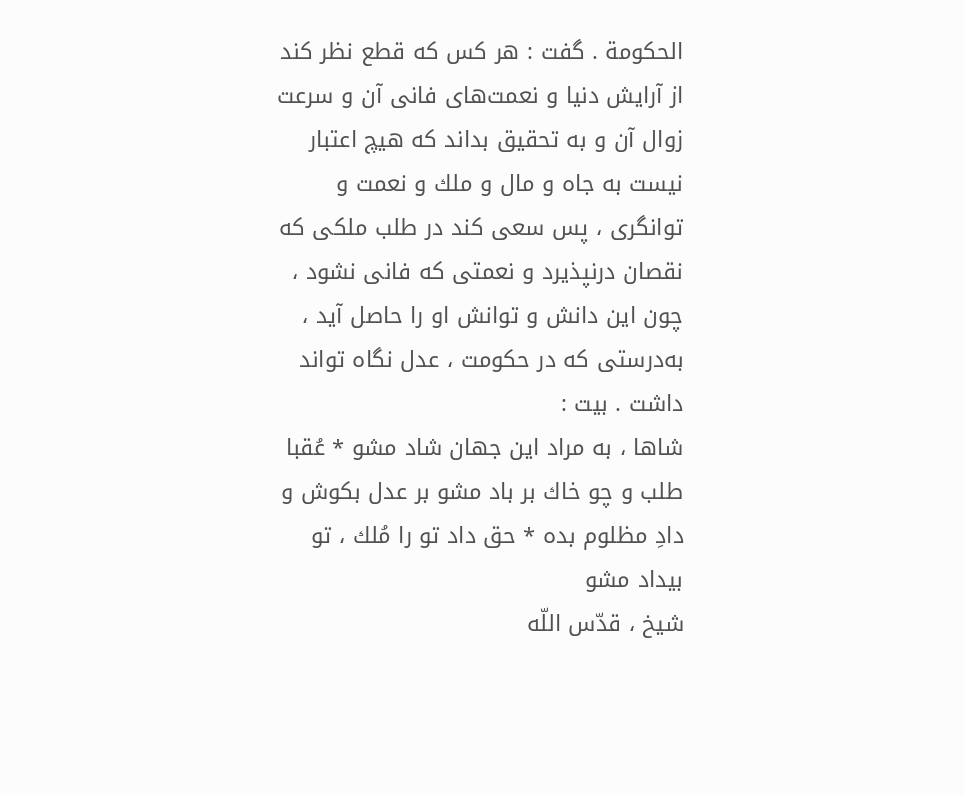الحكومة . گفت : هر كس كه قطع نظر كند از آرايش دنيا و نعمت‌هاى فانى آن و سرعت زوال آن و به تحقيق بداند كه هيچ اعتبار نيست به جاه و مال و ملك و نعمت و توانگرى ، پس سعى كند در طلب ملكى كه نقصان درنپذيرد و نعمتى كه فانى نشود ، چون اين دانش و توانش او را حاصل آيد ، به‌درستى كه در حكومت ، عدل نگاه تواند داشت . بيت :
شاها ، به مراد اين جهان شاد مشو * عُقبا طلب و چو خاك بر باد مشو بر عدل بكوش و دادِ مظلوم بده * حق داد تو را مُلك ، تو بيداد مشو
شيخ ، قدّس اللّه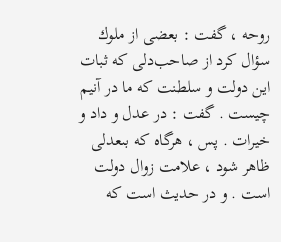روحه ، گفت : بعضى از ملوك سؤال كرد از صاحب‌دلى كه ثبات اين دولت و سلطنت كه ما در آنيم چيست . گفت : در عدل و داد و خيرات . پس ، هرگاه كه بىعدلى ظاهر شود ، علامت زوال دولت است . و در حديث است كه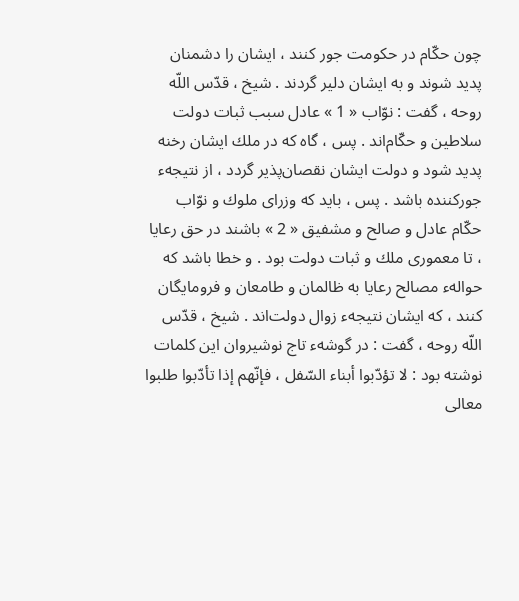چون حكّام در حكومت جور كنند ، ايشان را دشمنان پديد شوند و به ايشان دلير گردند . شيخ ، قدّس اللّه روحه ، گفت : نوّاب « 1 » عادل سبب ثبات دولت سلاطين و حكّام‌اند . پس ، گاه كه در ملك ايشان رخنه پديد شود و دولت ايشان نقصان‌پذير گردد ، از نتيجهء جوركننده باشد . پس ، بايد كه وزراى ملوك و نوّاب حكّام عادل و صالح و مشفيق « 2 » باشند در حق رعايا ، تا معمورى ملك و ثبات دولت بود . و خطا باشد كه حوالهء مصالح رعايا به ظالمان و طامعان و فرومايگان كنند ، كه ايشان نتيجهء زوال دولت‌اند . شيخ ، قدّس اللّه روحه ، گفت : در گوشهء تاج نوشيروان اين كلمات نوشته بود : لا تؤدّبوا أبناء السّفل ، فإنّهم إذا تأدّبوا طلبوا معالى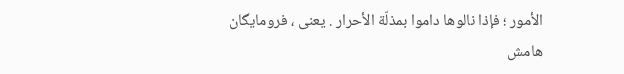الأمور ؛ فإذا نالوها داموا بمذلّة الأحرار . يعنى ، فرومايگان
هامش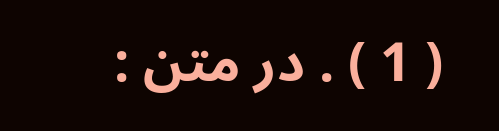( 1 ) . در متن :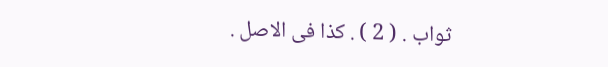ثواب . ( 2 ) . كذا فى الاصل .